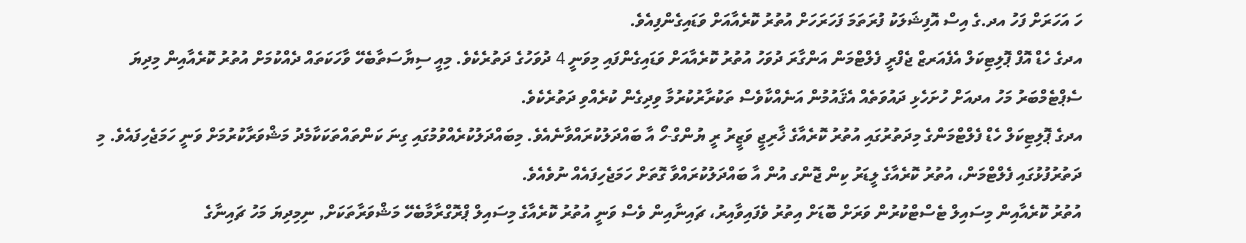ހަ އަހަރަށް ފަހު އދ.ގެ އިސް އޮފިޝަލަކު ފުރަތަމަ ފަހަރަހަށް އުތުރު ކޮރެއާއަށް ވަޑައިގެންފިއެވެ.
އދގެ ހެޑް އޮފް ޕޮލިޓިކަލް އެފެއަރޒް ޖެފްރީ ފެލްޓްމަން އަންގާރަ ދުވަހު އުތުރު ކޮރެއާއަށް ވަޑައިގެންފައި މިވަނީ 4 ދުވަހުގެ ދަތުރެކެވެ. މިއީ ސިޔާސަތާބެހޭ ވާހަކަތައް ދެއްކުމަށް އުތުރު ކޮރެއާއިން މިދިޔަ ސެޕްޓެމްބަރު މަހު އދއަށް ހުށަހެޅި ދައުވަތެއް އެޤައުމުން އަނެއްކާވެސް ތަކުރާރުކުރުމާ ވިދިގެން ކުރެއްވި ދަތުރެކެވެ.
އދގެ ޕޮލިޓިކަލް ހެޑް ފެލްޓްމަންގެ މިދަތުރުގައި އުތުރު ކޮރެއާގެ ޚާރިޖީ ވަޒީރު ރީ ޔުންގް-ހޯ އާ ބައްދަލުކުރައްވާނެއެވެ. މިބައްދަލުކުރެއްވުމުގައި ގިނަ ކަންތައްތަކަކާމެދު މަޝްވަރާކުރުމަށް ވަނީ ހަމަޖެހިފައެވެ. މި ދަތުރުފުޅުގައި ފެލްޓްމަން، އުތުރު ކޮރެއާގެ ލީޑަރު ކިން ޖޮންގ އުން އާ ބައްދަލުކުރައްވާ ގޮތަށް ހަމަޖެހިފައެއް ނުވެއެވެ.
އުތުރު ކޮރެއާއިން މިސައިލް ޓެސްޓްކުރުން ވަރަށް ބޮޑަށް އިތުރު ވެފައިވާއިރު، ޗައިނާއިން ވެސް ވަނީ އުތުރު ކޮރެއާގެ މިސައިލް ޕްރޮގްރާމާބެހޭ މަޝްވަރާތަކަށް, ނިމިދިޔަ މަހު ޗައިނާގެ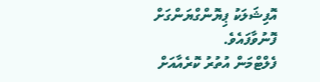އޮފިޝަލަކު ޕިޔޮންގްޔަންގަށް ފޮނުވާފައެވެ.
ފެލްޓްމަން އުތުރު ކޮރެއާއަށް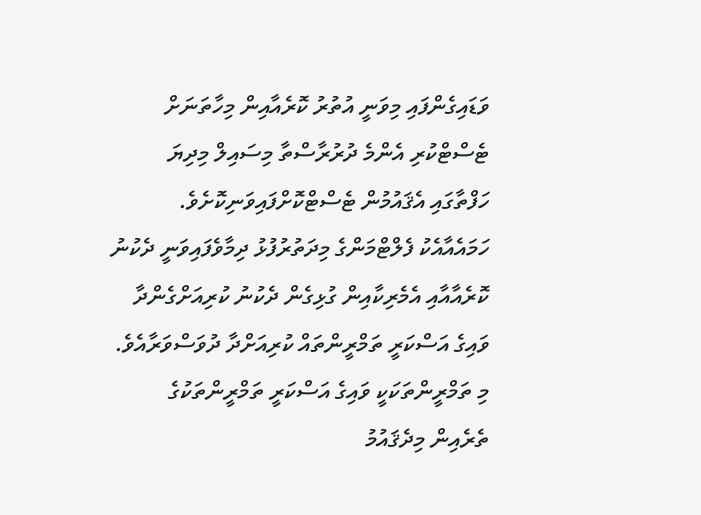ވަޑައިގެންފައި މިވަނީ އުތުރު ކޮރެއާއިން މިހާތަނަށް ޓެސްޓްކުރި އެންމެ ދުރުރާސްތާ މިސައިލް މިދިޔަ ހަފްތާގައި އެޤައުމުން ޓެސްޓްކޮށްފައިވަނިކޮށެވެ. ހަމައެއާއެކު ފެލްޓްމަންގެ މިދަތުރުފުޅު ދިމާވެފައިވަނީ ދެކުނު ކޮރެއާއާއި އެމެރިކާއިން ގުޅިގެން ދެކުނު ކުރިއަށްގެންދާ ވައިގެ އަސްކަރީ ތަމްރީންތައް ކުރިއަށްދާ ދުވަސްވަރާއެވެ. މި ތަމްރީންތަކަކީ ވައިގެ އަސްކަރީ ތަމްރީންތަކުގެ ތެރެއިން މިދެޤައުމު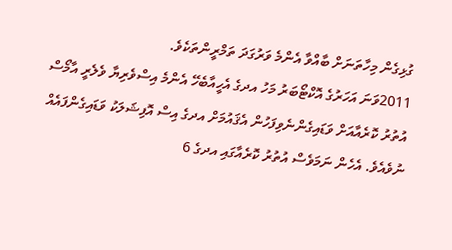ގުޅިގެން މިހާތަނަށް ބާއްވާ އެންމެ ވަރުގަދަ ތަމްރީންތަކެވެ.
2011ވަނަ އަހަރުގެ އޮކްޓޯބަރު މަހު އދގެ އެހީއާބެހޭ އެންމެ އިސްވެރިޔާ ވެލެރީ އާމޯސް އުތުރު ކޮރެއާއަށް ވަޑައިގެންނެވިފަހުން އެޤައުމަށް އދގެ އިސް އޮފިޝަލަކު ވަޑައިގެންފައެއް ނުވެއެވެ. އެހެން ނަމަވެސް އުތުރު ކޮރެއާގައި އދގެ 6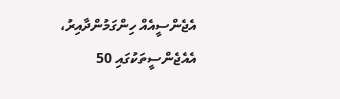އެޖެންސީއެއް ހިންގަމުންދާއިރު، އެއެޖެންސީތަކުގައި 50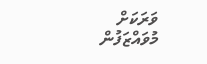ވަރަކަށް މުވައްޒަފުން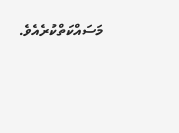މަސައްކަތްކުރެއެވެ.